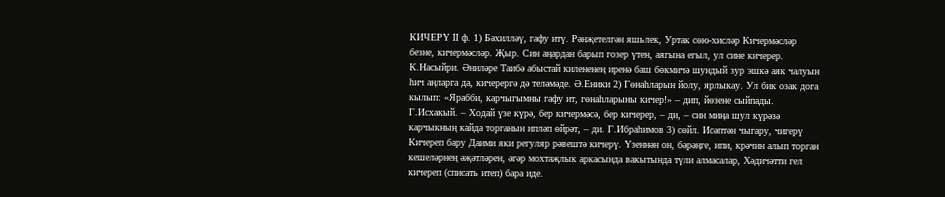КИЧЕРҮ II ф. 1) Бәхилләү, гафу итү. Рәнҗетелгән яшьлек, Уртак сөю-хисләр Кичермәсләр безне, кичермәсләр. Җыр. Син аңардан барып гозер үтен, аягына егыл, ул сине кичерер. К.Насыйри. Әниләре Таибә абыстай килененең иренә баш бөкмичә шундый зур эшкә аяк чалуын һич аңларга да, кичерергә дә теләмәде. Ә.Еники 2) Гөнаһларын йолу, ярлыкау. Ул бик озак дога кылып: «Ярабби, карчыгымны гафу ит, гөнаһларыны кичер!» – дип, йөзене сыйпады. Г.Исхакый. – Ходай үзе күрә, бер кичермәсә, бер кичерер, – ди, – син миңа шул күрәзә карчыкның кайда торганын ипләп өйрәт, – ди. Г.Ибраһимов 3) сөйл. Исәптән чыгару, чигерү Кичереп бару Даими яки регуляр рәвештә кичерү. Үзеннән он, бәрәңге, ипи, крәчин алып торган кешеләрнең әҗәтләрен, әгәр мохтаҗлык аркасында вакытында түли алмасалар, Хәдичәтти гел кичереп (списать итеп) бара иде.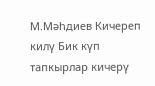М.Мәһдиев Кичереп килү Бик күп тапкырлар кичерү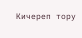Кичереп тору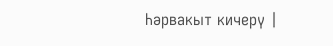Һәрвакыт кичерү |